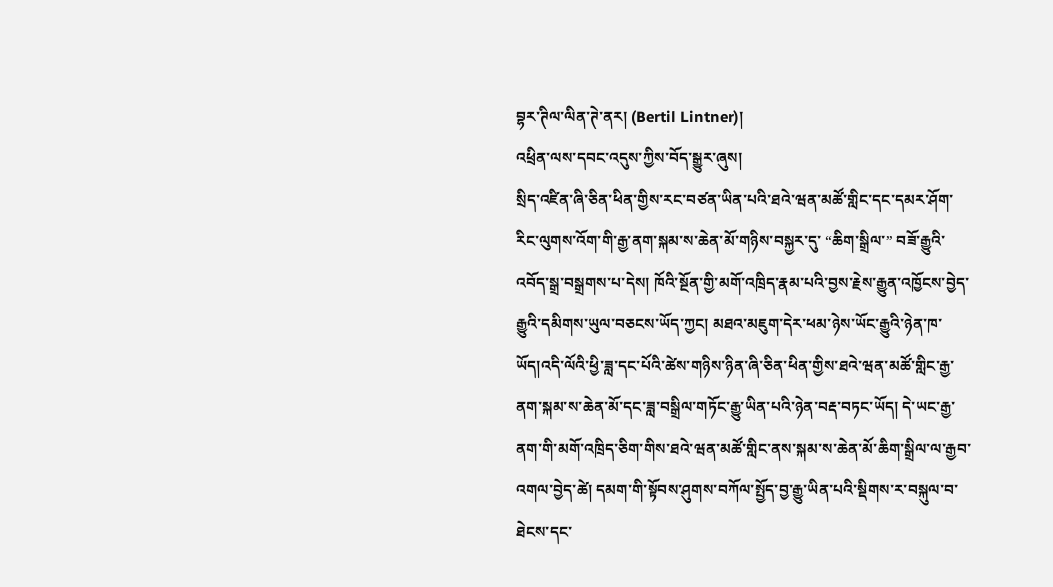བྷར་ཊིལ་ལིན་ཊེ་ནར། (Bertil Lintner)།
འཕྲིན་ལས་དབང་འདུས་ཀྱིས་བོད་སྒྱུར་ཞུས།
སྲིད་འཛིན་ཞི་ཅིན་ཕིན་གྱིས་རང་བཙན་ཡིན་པའི་ཐའེ་ཝན་མཚོ་གླིང་དང་དམར་ཤོག་རིང་ལུགས་འོག་གི་རྒྱ་ནག་སྐམ་ས་ཆེན་མོ་གཉིས་བསྐྱར་དུ་ “ཆིག་སྒྲིལ་” བཟོ་རྒྱུའི་འབོད་སྒྲ་བསྒྲགས་པ་དེས། ཁོའི་སྔོན་གྱི་མགོ་འཁྲིད་རྣམ་པའི་བྱས་རྗེས་རྒྱུན་འཁྱོངས་བྱེད་རྒྱུའི་དམིགས་ཡུལ་བཅངས་ཡོད་ཀྱང། མཐའ་མཇུག་དེར་ཕམ་ཉེས་ཡོང་རྒྱུའི་ཉེན་ཁ་ཡོད།འདི་ལོའི་ཕྱི་ཟླ་དང་པོའི་ཚེས་གཉིས་ཉིན་ཞི་ཅིན་ཕིན་གྱིས་ཐའེ་ཝན་མཚོ་གླིང་རྒྱ་ནག་སྐམ་ས་ཆེན་མོ་དང་ཟླ་བསྒྲིལ་གཏོང་རྒྱུ་ཡིན་པའི་ཉེན་བརྡ་བཏང་ཡོད། དེ་ཡང་རྒྱ་ནག་གི་མགོ་འཁྲིད་ཅིག་གིས་ཐའེ་ཝན་མཚོ་གླིང་ནས་སྐམ་ས་ཆེན་མོ་ཆིག་སྒྲིལ་ལ་རྒྱབ་འགལ་བྱེད་ཚེ། དམག་གི་སྟོབས་ཤུགས་བཀོལ་སྤྱོད་བྱ་རྒྱུ་ཡིན་པའི་སྡིགས་ར་བསྐུལ་བ་ཐེངས་དང་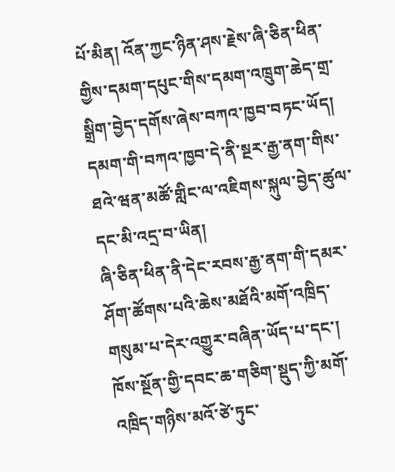པོ་མིན། འོན་ཀྱང་ཉིན་ཤས་རྗེས་ཞི་ཅིན་ཕིན་གྱིས་དམག་དཔུང་གིས་དམག་འཁྲུག་ཆེད་གྲ་སྒྲིག་བྱེད་དགོས་ཞེས་བཀའ་ཁྱབ་བཏང་ཡོད། དམག་གི་བཀའ་ཁྱབ་དེ་ནི་སྔར་རྒྱ་ནག་གིས་ཐའེ་ཝན་མཚོ་གླིང་ལ་འཇིགས་སྐུལ་བྱེད་ཚུལ་དང་མི་འདྲ་བ་ཡིན།
ཞི་ཅིན་ཕིན་ནི་དེང་རབས་རྒྱ་ནག་གི་དམར་ཤོག་ཚོགས་པའི་ཆེས་མཐོའི་མགོ་འཁྲིད་གསུམ་པ་དེར་འགྱུར་བཞིན་ཡོད་པ་དང་། ཁོས་སྔོན་གྱི་དབང་ཆ་གཅིག་སྡུད་ཀྱི་མགོ་འཁྲིད་གཉིས་མའོ་ཙེ་ཏུང་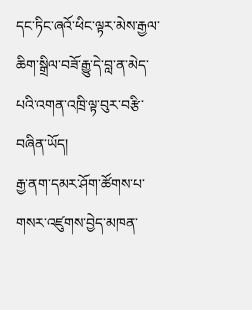དང་ཏིང་ཞའོ་ཕིང་ལྟར་མེས་རྒྱལ་ཆིག་སྒྲིལ་བཟོ་རྒྱུ་དེ་བླ་ན་མེད་པའི་འགན་འཁྲི་ལྟ་བུར་བརྩི་བཞིན་ཡོད།
རྒྱ་ནག་དམར་ཤོག་ཚོགས་པ་གསར་འཛུགས་བྱེད་མཁན་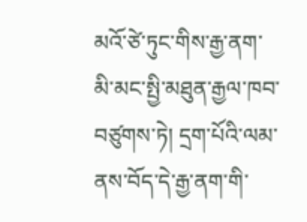མའོ་ཙེ་ཏུང་གིས་རྒྱ་ནག་མི་མང་སྤྱི་མཐུན་རྒྱལ་ཁབ་བཙུགས་ཏེ། དྲག་པོའི་ལམ་ནས་བོད་དེ་རྒྱ་ནག་གི་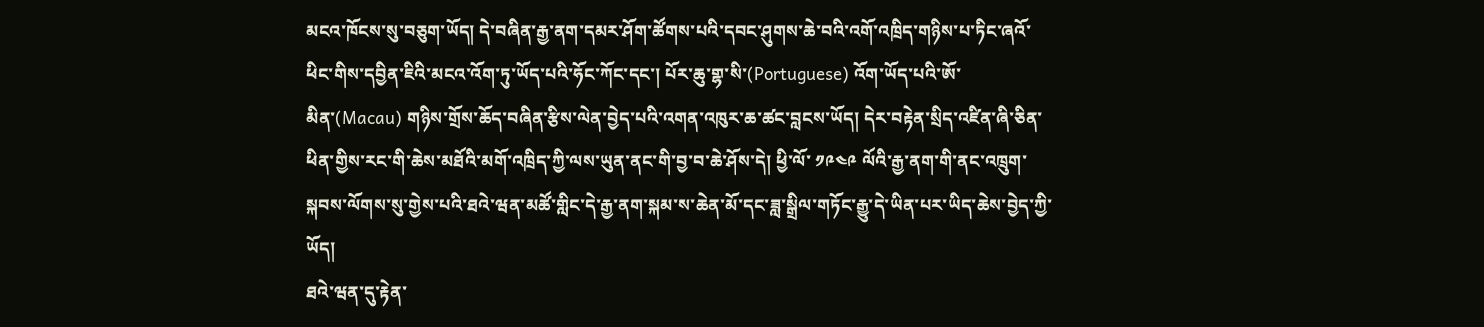མངའ་ཁོངས་སུ་བཅུག་ཡོད། དེ་བཞིན་རྒྱ་ནག་དམར་ཤོག་ཚོགས་པའི་དབང་ཤུགས་ཆེ་བའི་འགོ་འཁྲིད་གཉིས་པ་ཏིང་ཞའོ་ཕིང་གིས་དབྱིན་ཇིའི་མངའ་འོག་ཏུ་ཡོད་པའི་ཧོང་ཀོང་དང་། པོར་ཆུ་གྷ་སི་(Portuguese) འོག་ཡོད་པའི་ཨོ་མིན་(Macau) གཉིས་གྲོས་ཆོད་བཞིན་རྩིས་ལེན་བྱེད་པའི་འགན་འཁུར་ཆ་ཚང་བླངས་ཡོད། དེར་བརྟེན་སྲིད་འཛིན་ཞི་ཅིན་ཕིན་གྱིས་རང་གི་ཆེས་མཐོའི་མགོ་འཁྲིད་ཀྱི་ལས་ཡུན་ནང་གི་བྱ་བ་ཆེ་ཤོས་དེ། ཕྱི་ལོ་ ༡༩༤༩ ལོའི་རྒྱ་ནག་གི་ནང་འཁྲུག་སྐབས་ལོགས་སུ་གྱེས་པའི་ཐའེ་ཝན་མཚོ་གླིང་དེ་རྒྱ་ནག་སྐམ་ས་ཆེན་མོ་དང་ཟླ་སྒྲིལ་གཏོང་རྒྱུ་དེ་ཡིན་པར་ཡིད་ཆེས་བྱེད་ཀྱི་ཡོད།
ཐའེ་ཝན་དུ་རྟེན་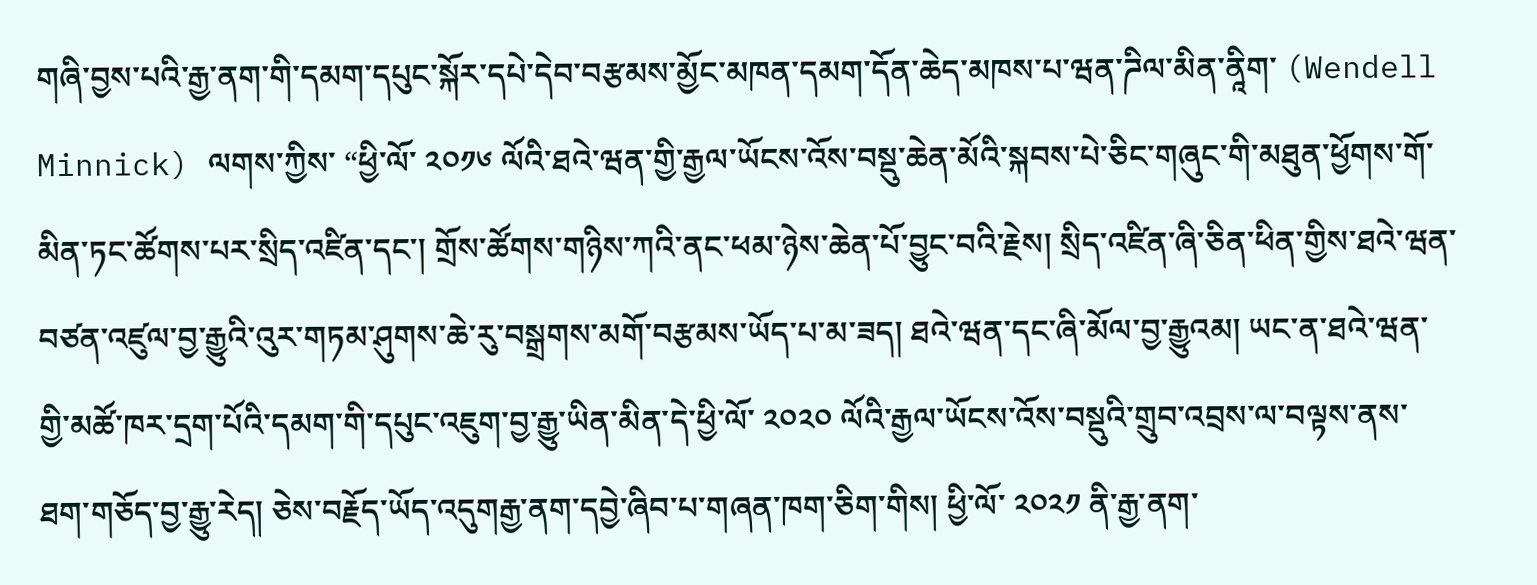གཞི་བྱས་པའི་རྒྱ་ནག་གི་དམག་དཔུང་སྐོར་དཔེ་དེབ་བརྩམས་མྱོང་མཁན་དམག་དོན་ཆེད་མཁས་པ་ཝན་ཌིལ་མིན་ནཱིག་ (Wendell Minnick) ལགས་ཀྱིས་ “ཕྱི་ལོ་ ༢༠༡༦ ལོའི་ཐའེ་ཝན་གྱི་རྒྱལ་ཡོངས་འོས་བསྡུ་ཆེན་མོའི་སྐབས་པེ་ཅིང་གཞུང་གི་མཐུན་ཕྱོགས་གོ་མིན་ཏང་ཚོགས་པར་སྲིད་འཛིན་དང་། གྲོས་ཚོགས་གཉིས་ཀའི་ནང་ཕམ་ཉེས་ཆེན་པོ་བྱུང་བའི་རྗེས། སྲིད་འཛིན་ཞི་ཅིན་ཕིན་གྱིས་ཐའེ་ཝན་བཙན་འཛུལ་བྱ་རྒྱུའི་འུར་གཏམ་ཤུགས་ཆེ་རུ་བསྒྲགས་མགོ་བརྩམས་ཡོད་པ་མ་ཟད། ཐའེ་ཝན་དང་ཞི་མོལ་བྱ་རྒྱུའམ། ཡང་ན་ཐའེ་ཝན་གྱི་མཚོ་ཁར་དྲག་པོའི་དམག་གི་དཔུང་འཇུག་བྱ་རྒྱུ་ཡིན་མིན་དེ་ཕྱི་ལོ་ ༢༠༢༠ ལོའི་རྒྱལ་ཡོངས་འོས་བསྡུའི་གྲུབ་འབྲས་ལ་བལྟས་ནས་ཐག་གཅོད་བྱ་རྒྱུ་རེད། ཅེས་བརྗོད་ཡོད་འདུགརྒྱ་ནག་དབྱེ་ཞིབ་པ་གཞན་ཁག་ཅིག་གིས། ཕྱི་ལོ་ ༢༠༢༡ ནི་རྒྱ་ནག་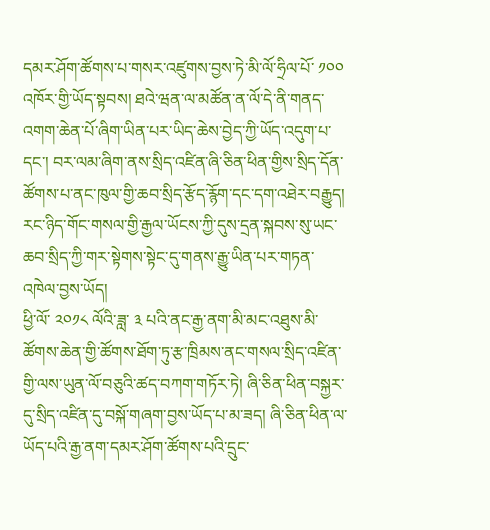དམར་ཤོག་ཚོགས་པ་གསར་འཛུགས་བྱས་ཏེ་མི་ལོ་ཧྲིལ་པོ་ ༡༠༠ འཁོར་གྱི་ཡོད་སྟབས། ཐའེ་ཝན་ལ་མཚོན་ན་ལོ་དེ་ནི་གནད་འགག་ཆེན་པོ་ཞིག་ཡིན་པར་ཡིད་ཆེས་བྱེད་ཀྱི་ཡོད་འདུག་པ་དང་། བར་ལམ་ཞིག་ནས་སྲིད་འཛིན་ཞི་ཅིན་ཕིན་གྱིས་སྲིད་དོན་ཚོགས་པ་ནང་ཁུལ་གྱི་ཆབ་སྲིད་རྩོད་རྙོག་དང་དག་འཐེར་བརྒྱུད། རང་ཉིད་གོང་གསལ་གྱི་རྒྱལ་ཡོངས་ཀྱི་དུས་དྲན་སྐབས་སུ་ཡང་ཆབ་སྲིད་ཀྱི་གར་སྟེགས་སྟེང་དུ་གནས་རྒྱུ་ཡིན་པར་གཏན་འཁེལ་བྱས་ཡོད།
ཕྱི་ལོ་ ༢༠༡༨ ལོའི་ཟླ་ ༣ པའི་ནང་རྒྱ་ནག་མི་མང་འཐུས་མི་ཚོགས་ཆེན་གྱི་ཚོགས་ཐོག་ཏུ་རྩ་ཁྲིམས་ནང་གསལ་སྲིད་འཛིན་གྱི་ལས་ཡུན་ལོ་བཅུའི་ཚད་བཀག་གཏོར་ཏེ། ཞི་ཅིན་ཕིན་བསྐྱར་དུ་སྲིད་འཛིན་དུ་བསྐོ་གཞག་བྱས་ཡོད་པ་མ་ཟད། ཞི་ཅིན་ཕིན་ལ་ཡོད་པའི་རྒྱ་ནག་དམར་ཤོག་ཚོགས་པའི་དྲུང་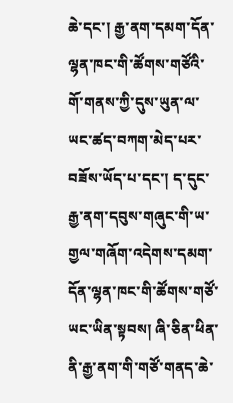ཆེ་དང་། རྒྱ་ནག་དམག་དོན་ལྷན་ཁང་གི་ཚོགས་གཙོའི་གོ་གནས་ཀྱི་དུས་ཡུན་ལ་ཡང་ཚད་བཀག་མེད་པར་བཟོས་ཡོད་པ་དང་། ད་དུང་རྒྱ་ནག་དབུས་གཞུང་གི་ཡ་གྱལ་གཞོག་འདེགས་དམག་དོན་ལྷན་ཁང་གི་ཚོགས་གཙོ་ཡང་ཡིན་སྟབས། ཞི་ཅིན་ཕིན་ནི་རྒྱ་ནག་གི་གཙོ་གནད་ཆེ་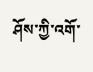ཤོས་ཀྱི་འགོ་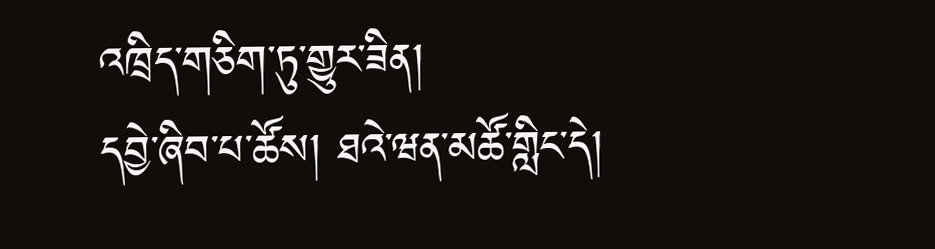འཁྲིད་གཅིག་ཏུ་གྱུར་ཟིན།
དབྱེ་ཞིབ་པ་ཚོས། ཐའེ་ཝན་མཚོ་གླིང་དེ།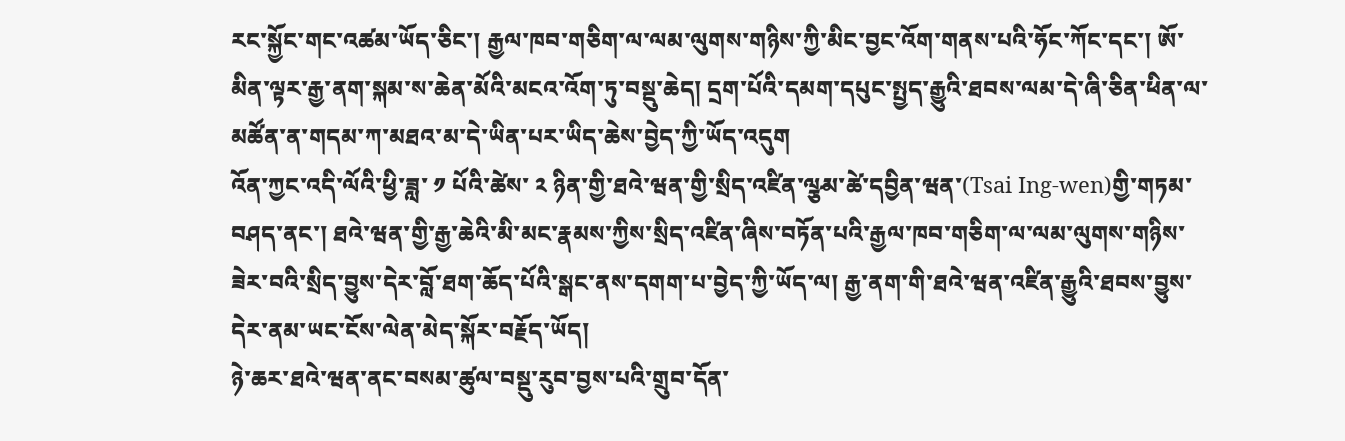རང་སྐྱོང་གང་འཚམ་ཡོད་ཅིང་། རྒྱལ་ཁབ་གཅིག་ལ་ལམ་ལུགས་གཉིས་ཀྱི་མིང་བྱང་འོག་གནས་པའི་ཧོང་ཀོང་དང་། ཨོ་མིན་ལྟར་རྒྱ་ནག་སྐམ་ས་ཆེན་མོའི་མངའ་འོག་ཏུ་བསྡུ་ཆེད། དྲག་པོའི་དམག་དཔུང་སྤྱད་རྒྱུའི་ཐབས་ལམ་དེ་ཞི་ཅིན་ཕིན་ལ་མཚོན་ན་གདམ་ཀ་མཐའ་མ་དེ་ཡིན་པར་ཡིད་ཆེས་བྱེད་ཀྱི་ཡོད་འདུག
འོན་ཀྱང་འདི་ལོའི་ཕྱི་ཟླ་ ༡ པོའི་ཚེས་ ༢ ཉིན་གྱི་ཐའེ་ཝན་གྱི་སྲིད་འཛིན་ལྩམ་ཚེ་དབྱིན་ཝན་(Tsai Ing-wen)གྱི་གཏམ་བཤད་ནང་། ཐའེ་ཝན་གྱི་རྒྱ་ཆེའི་མི་མང་རྣམས་ཀྱིས་སྲིད་འཛིན་ཞིས་བཏོན་པའི་རྒྱལ་ཁབ་གཅིག་ལ་ལམ་ལུགས་གཉིས་ཟེར་བའི་སྲིད་བྱུས་དེར་བློ་ཐག་ཆོད་པོའི་སྒང་ནས་དགག་པ་བྱེད་ཀྱི་ཡོད་ལ། རྒྱ་ནག་གི་ཐའེ་ཝན་འཛིན་རྒྱུའི་ཐབས་བྱུས་དེར་ནམ་ཡང་ངོས་ལེན་མེད་སྐོར་བརྗོད་ཡོད།
ཉེ་ཆར་ཐའེ་ཝན་ནང་བསམ་ཚུལ་བསྡུ་རུབ་བྱས་པའི་གྲུབ་དོན་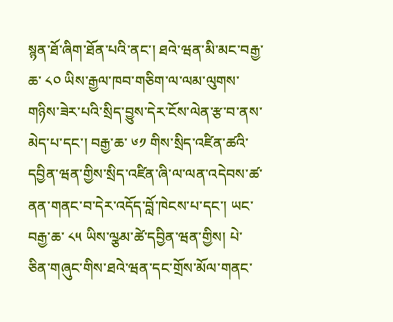སྙན་ཐོ་ཞིག་ཐོན་པའི་ནང་། ཐའེ་ཝན་མི་མང་བརྒྱ་ཆ་ ༨༠ ཡིས་རྒྱལ་ཁབ་གཅིག་ལ་ལམ་ལུགས་གཉིས་ཟེར་པའི་སྲིད་བྱུས་དེར་ངོས་ལེན་རྩ་བ་ནས་མེད་པ་དང་། བརྒྱ་ཆ་ ༦༡ གིས་སྲིད་འཛིན་ཚའི་དབྱིན་ཝན་གྱིས་སྲིད་འཛིན་ཞི་ལ་ལན་འདེབས་ཚ་ནན་གནང་བ་དེར་འདོད་བློ་ཁེངས་པ་དང་། ཡང་བརྒྱ་ཆ་ ༨༥ ཡིས་ལྩམ་ཚེ་དབྱིན་ཝན་གྱིས། པེ་ཅིན་གཞུང་གིས་ཐའེ་ཝན་དང་གྲོས་མོལ་གནང་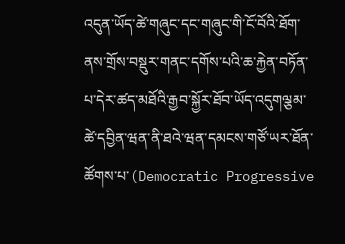འདུན་ཡོད་ཚེ་གཞུང་དང་གཞུང་གི་ངོ་བོའི་ཐོག་ནས་གྲོས་བསྡུར་གནང་དགོས་པའི་ཆ་རྐྱེན་བཏོན་པ་དེར་ཚད་མཐོའི་རྒྱབ་སྐྱོར་ཐོབ་ཡོད་འདུགལྕམ་ཚེ་དབྱིན་ཝན་ནི་ཐའེ་ཝན་དམངས་གཙོ་ཡར་ཐོན་ཚོགས་པ་(Democratic Progressive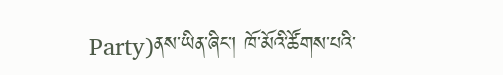Party)ནས་ཡིན་ཞིང་། ཁོ་མོའི་ཚོགས་པའི་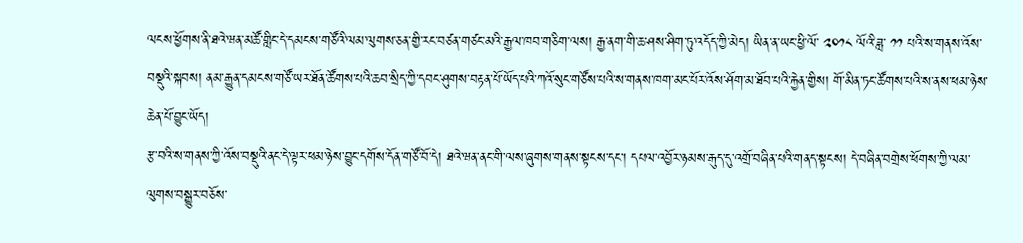ལངས་ཕྱོགས་ནི་ཐའེ་ཝན་མཚོ་གླིང་དེ་དམངས་གཙོའི་ལམ་ལུགས་ཅན་གྱི་རང་བཙན་གཙང་མའི་རྒྱལ་ཁབ་གཅིག་ལས། རྒྱ་ནག་གི་ཆ་ཤས་ཤིག་ཏུ་འདོད་ཀྱི་མེད། ཡིན་ན་ཡང་ཕྱི་ལོ་ ༢༠༡༨ ལོའི་ཟླ་ ༡༡ པའི་ས་གནས་འོས་བསྡུའི་སྐབས། ནམ་རྒྱུན་དམངས་གཙོ་ཡར་ཐོན་ཚོགས་པའི་ཆབ་སྲིད་ཀྱི་དབང་ཤུགས་བརྟན་པོ་ཡོད་པའི་ཀའོ་སུང་གཙོས་པའི་ས་གནས་ཁག་མང་པོར་འོས་ཤོག་མ་ཐོབ་པའི་རྐྱེན་གྱིས། གོ་མིན་ཏང་ཚོགས་པའི་ས་ནས་ཕམ་ཉེས་ཆེན་པོ་བྱུང་ཡོད།
རྩ་བའི་ས་གནས་ཀྱི་འོས་བསྡུའི་ནང་དེ་ལྟར་ཕམ་ཉེས་བྱུང་དགོས་དོན་གཙོ་བོ་དེ། ཐའེ་ཝན་ནང་གི་ལས་ཞུགས་གནས་སྟངས་དང་། དཔལ་འབྱོར་ཉམས་རྒུད་དུ་འགྲོ་བཞིན་པའི་གནད་སྟངས། དེ་བཞིན་བགྲེས་ཕོགས་ཀྱི་ལམ་ལུགས་བསྒྱུར་བཅོས་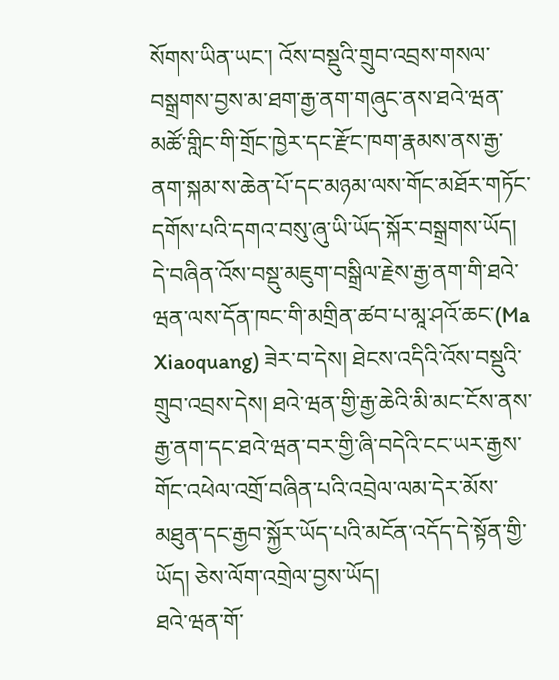སོགས་ཡིན་ཡང་། འོས་བསྡུའི་གྲུབ་འབྲས་གསལ་བསྒྲགས་བྱས་མ་ཐག་རྒྱ་ནག་གཞུང་ནས་ཐའེ་ཝན་མཚོ་གླིང་གི་གྲོང་ཁྱེར་དང་རྫོང་ཁག་རྣམས་ནས་རྒྱ་ནག་སྐམ་ས་ཆེན་པོ་དང་མཉམ་ལས་གོང་མཐོར་གཏོང་དགོས་པའི་དགའ་བསུ་ཞུ་ཡི་ཡོད་སྐོར་བསྒྲགས་ཡོད།
དེ་བཞིན་འོས་བསྡུ་མཇུག་བསྒྲིལ་རྗེས་རྒྱ་ནག་གི་ཐའེ་ཝན་ལས་དོན་ཁང་གི་མགྲིན་ཚབ་པ་མཱ་ཤའོ་ཆང་(Ma Xiaoquang) ཟེར་བ་དེས། ཐེངས་འདིའི་འོས་བསྡུའི་གྲུབ་འབྲས་དེས། ཐའེ་ཝན་གྱི་རྒྱ་ཆེའི་མི་མང་ངོས་ནས་རྒྱ་ནག་དང་ཐའེ་ཝན་བར་གྱི་ཞི་བདེའི་ངང་ཡར་རྒྱས་གོང་འཕེལ་འགྲོ་བཞིན་པའི་འབྲེལ་ལམ་དེར་མོས་མཐུན་དང་རྒྱབ་སྐྱོར་ཡོད་པའི་མངོན་འདོད་དེ་སྟོན་གྱི་ཡོད། ཅེས་ལོག་འགྲེལ་བྱས་ཡོད།
ཐའེ་ཝན་གོ་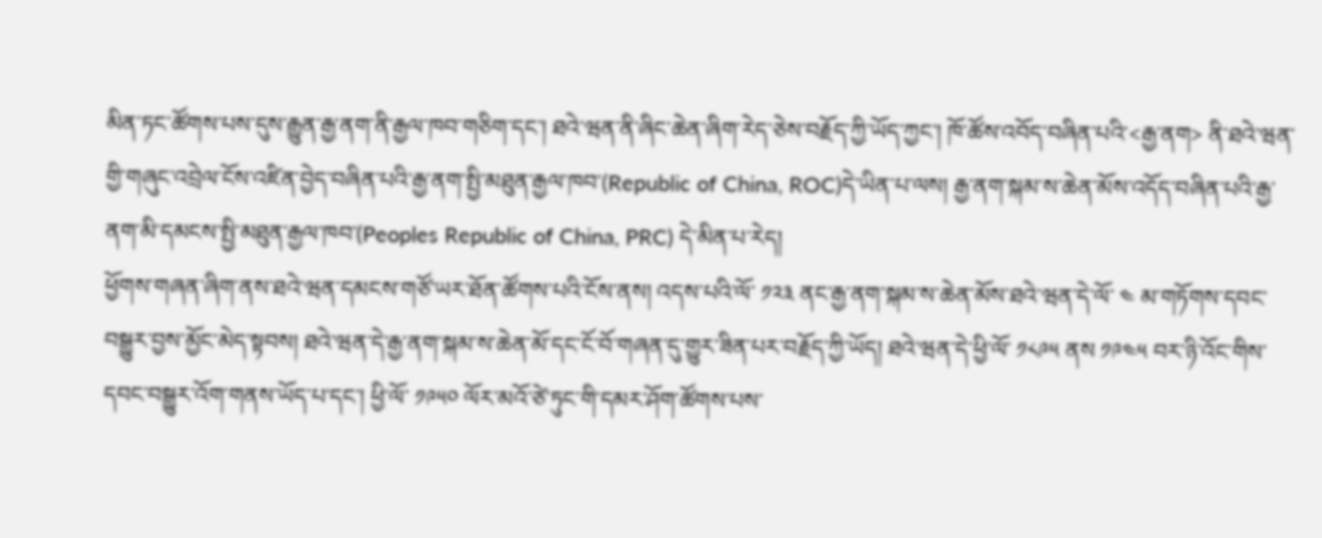མིན་ཏང་ཚོགས་པས་དུས་རྒྱུན་རྒྱ་ནག་ནི་རྒྱལ་ཁབ་གཅིག་དང་། ཐའེ་ཝན་ནི་ཞིང་ཆེན་ཞིག་རེད་ཅེས་བརྗོད་ཀྱི་ཡོད་ཀྱང་། ཁོ་ཚོས་འབོད་བཞིན་པའི་<རྒྱ་ནག> ནི་ཐའེ་ཝན་གྱི་གཞུང་འབྲེལ་ངོས་འཛིན་བྱེད་བཞིན་པའི་རྒྱ་ནག་སྤྱི་མཐུན་རྒྱལ་ཁབ་(Republic of China, ROC)དེ་ཡིན་པ་ལས། རྒྱ་ནག་སྐམ་ས་ཆེན་མོས་འདོད་བཞིན་པའི་རྒྱ་ནག་མི་དམངས་སྤྱི་མཐུན་རྒྱལ་ཁབ་(Peoples Republic of China, PRC) དེ་མིན་པ་རེད།
ཕྱོགས་གཞན་ཞིག་ནས་ཐའེ་ཝན་དམངས་གཙོ་ཡར་ཐོན་ཚོགས་པའི་ངོས་ནས། འདས་པའི་ལོ་ ༡༢༣ ནང་རྒྱ་ནག་སྐམ་ས་ཆེན་མོས་ཐའེ་ཝན་དེ་ལོ་ ༤ མ་གཏོགས་དབང་བསྒྱུར་བྱས་མྱོང་མེད་སྟབས། ཐའེ་ཝན་དེ་རྒྱ་ནག་སྐམ་ས་ཆེན་མོ་དང་ངོ་བོ་གཞན་དུ་གྱུར་ཟིན་པར་བརྗོད་ཀྱི་ཡོད། ཐའེ་ཝན་དེ་ཕྱི་ལོ་ ༡༨༩༥ ནས ༡༩༤༥ བར་ཉི་འོང་གིས་དབང་བསྒྱུར་འོག་གནས་ཡོད་པ་དང་། ཕྱི་ལོ་ ༡༩༥༠ ལོར་མའོ་ཙེ་ཏུང་གི་དམར་ཤོག་ཚོགས་པས་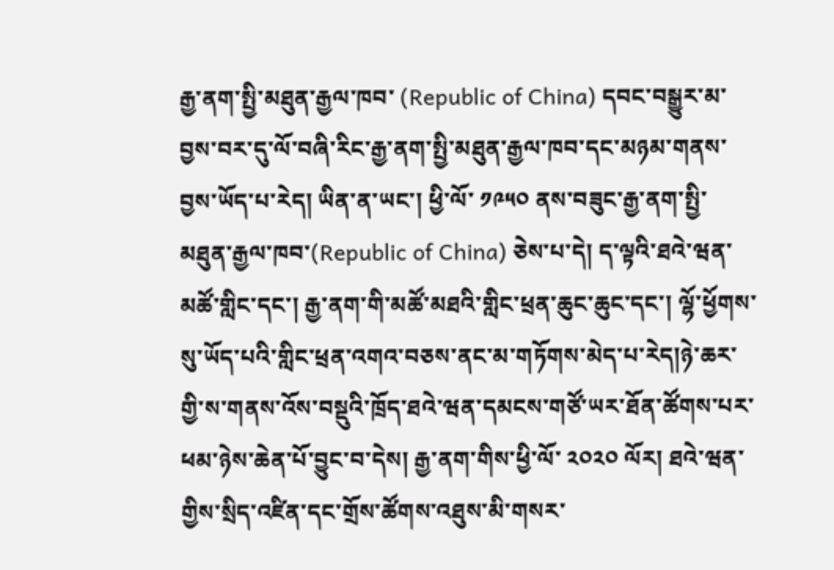རྒྱ་ནག་སྤྱི་མཐུན་རྒྱལ་ཁབ་ (Republic of China) དབང་བསྒྱུར་མ་བྱས་བར་དུ་ལོ་བཞི་རིང་རྒྱ་ནག་སྤྱི་མཐུན་རྒྱལ་ཁབ་དང་མཉམ་གནས་བྱས་ཡོད་པ་རེད། ཡིན་ན་ཡང་། ཕྱི་ལོ་ ༡༩༥༠ ནས་བཟུང་རྒྱ་ནག་སྤྱི་མཐུན་རྒྱལ་ཁབ་(Republic of China) ཅེས་པ་དེ། ད་ལྟའི་ཐའེ་ཝན་མཚོ་གླིང་དང་། རྒྱ་ནག་གི་མཚོ་མཐའི་གླིང་ཕྲན་ཆུང་ཆུང་དང་། ལྷོ་ཕྱོགས་སུ་ཡོད་པའི་གླིང་ཕྲན་འགའ་བཅས་ནང་མ་གཏོགས་མེད་པ་རེད།ཉེ་ཆར་གྱི་ས་གནས་འོས་བསྡུའི་ཁྲོད་ཐའེ་ཝན་དམངས་གཙོ་ཡར་ཐོན་ཚོགས་པར་ཕམ་ཉེས་ཆེན་པོ་བྱུང་བ་དེས། རྒྱ་ནག་གིས་ཕྱི་ལོ་ ༢༠༢༠ ལོར། ཐའེ་ཝན་གྱིས་སྲིད་འཛིན་དང་གྲོས་ཚོགས་འཐུས་མི་གསར་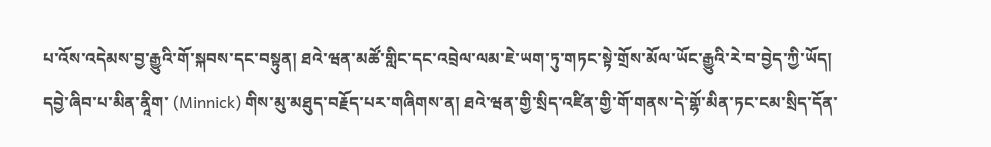པ་འོས་འདེམས་བྱ་རྒྱུའི་གོ་སྐབས་དང་བསྟུན། ཐའེ་ཝན་མཚོ་གླིང་དང་འབྲེལ་ལམ་ཇེ་ཡག་ཏུ་གཏང་སྟེ་གྲོས་མོལ་ཡོང་རྒྱུའི་རེ་བ་བྱེད་ཀྱི་ཡོད།
དབྱེ་ཞིབ་པ་མིན་ནཱིག་ (Minnick) གིས་མུ་མཐུད་བརྗོད་པར་གཞིགས་ན། ཐའེ་ཝན་གྱི་སྲིད་འཛིན་གྱི་གོ་གནས་དེ་གྷོ་མིན་ཏང་ངམ་སྲིད་དོན་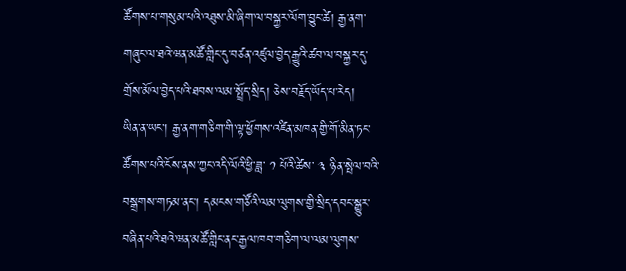ཚོགས་པ་གསུམ་པའི་འཐུས་མི་ཞིག་ལ་བསྐྱར་ལོག་བྱུང་ཚེ། རྒྱ་ནག་གཞུང་ལ་ཐའེ་ཝན་མཚོ་གླིང་དུ་བཙན་འཛུལ་བྱེད་རྒྱུའི་ཚབ་ལ་བསྐྱར་དུ་གྲོས་མོལ་བྱེད་པའི་ཐབས་ལམ་སྤྲོད་སྲིད། ཅེས་བརྗོད་ཡོད་པ་རེད།
ཡིན་ན་ཡང་། རྒྱ་ནག་གཅིག་གི་ལྟ་ཕྱོགས་འཛིན་མཁན་གྱི་གོ་མིན་ཏང་ཚོགས་པའི་ངོས་ནས་ཀྱང་འདི་ལོའི་ཕྱི་ཟླ་ ༡ པོའི་ཚེས་ ༣ ཉིན་སྤེལ་བའི་བསྒྲགས་གཏམ་ནང་། དམངས་གཙོའི་ལམ་ལུགས་གྱི་སྲིད་དབང་སྒྱུར་བཞིན་པའི་ཐའེ་ཝན་མཚོ་གླིང་ནང་རྒྱལ་ཁབ་གཅིག་ལ་ལམ་ལུགས་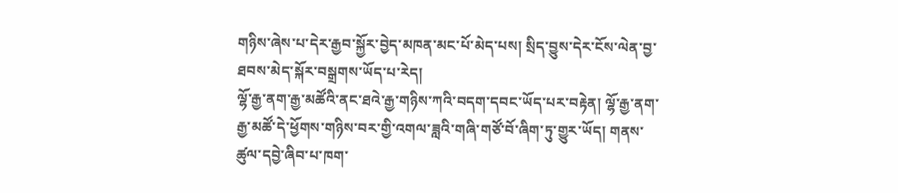གཉིས་ཞེས་པ་དེར་རྒྱབ་སྐྱོར་བྱེད་མཁན་མང་པོ་མེད་པས། སྲིད་བྱུས་དེར་ངོས་ལེན་བྱ་ཐབས་མེད་སྐོར་བསྒྲགས་ཡོད་པ་རེད།
ལྷོ་རྒྱ་ནག་རྒྱ་མཚོའི་ནང་ཐའེ་རྒྱ་གཉིས་ཀའི་བདག་དབང་ཡོད་པར་བརྟེན། ལྷོ་རྒྱ་ནག་རྒྱ་མཚོ་དེ་ཕྱོགས་གཉིས་བར་གྱི་འགལ་ཟླའི་གཞི་གཙོ་བོ་ཞིག་ཏུ་གྱུར་ཡོད། གནས་ཚུལ་དབྱེ་ཞིབ་པ་ཁག་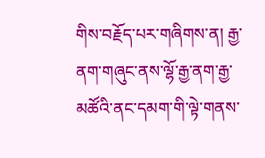གིས་བརྗོད་པར་གཞིགས་ན། རྒྱ་ནག་གཞུང་ནས་ལྷོ་རྒྱ་ནག་རྒྱ་མཚོའི་ནང་དམག་གི་ལྟེ་གནས་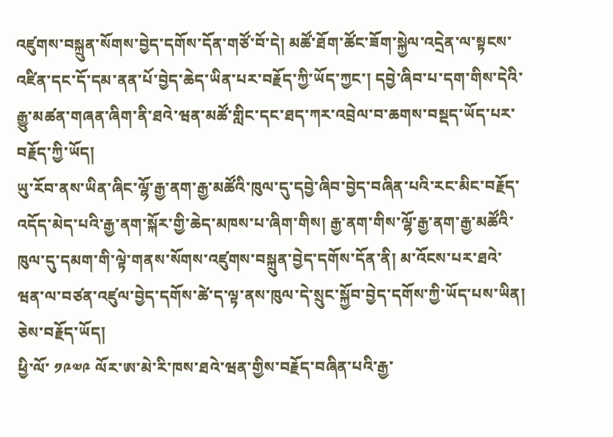འཛུགས་བསྐྲུན་སོགས་བྱེད་དགོས་དོན་གཙོ་བོ་དེ། མཚོ་ཐོག་ཚོང་ཟོག་སྐྱེལ་འདྲེན་ལ་སྟངས་འཛིན་དང་དོ་དམ་ནན་པོ་བྱེད་ཆེད་ཡིན་པར་བརྗོད་ཀྱི་ཡོད་ཀྱང་། དབྱེ་ཞིབ་པ་དག་གིས་དེའི་རྒྱུ་མཚན་གཞན་ཞིག་ནི་ཐའེ་ཝན་མཚོ་གླིང་དང་ཐད་ཀར་འབྲེལ་བ་ཆགས་བསྡད་ཡོད་པར་བརྗོད་ཀྱི་ཡོད།
ཡུ་རོབ་ནས་ཡིན་ཞིང་ལྷོ་རྒྱ་ནག་རྒྱ་མཚོའི་ཁུལ་དུ་དབྱེ་ཞིབ་བྱེད་བཞིན་པའི་རང་མིང་བརྗོད་འདོད་མེད་པའི་རྒྱ་ནག་སྐོར་གྱི་ཆེད་མཁས་པ་ཞིག་གིས། རྒྱ་ནག་གིས་ལྷོ་རྒྱ་ནག་རྒྱ་མཚོའི་ཁུལ་དུ་དམག་གི་ལྟེ་གནས་སོགས་འཛུགས་བསྐྲུན་བྱེད་དགོས་དོན་ནི། མ་འོངས་པར་ཐའེ་ཝན་ལ་བཙན་འཛུལ་བྱེད་དགོས་ཚེ་ད་ལྟ་ནས་ཁུལ་དེ་སྲུང་སྐྱོབ་བྱེད་དགོས་ཀྱི་ཡོད་པས་ཡིན། ཅེས་བརྗོད་ཡོད།
ཕྱི་ལོ་ ༡༩༧༩ ལོར་ཨ་མེ་རི་ཁས་ཐའེ་ཝན་གྱིས་བརྗོད་བཞིན་པའི་རྒྱ་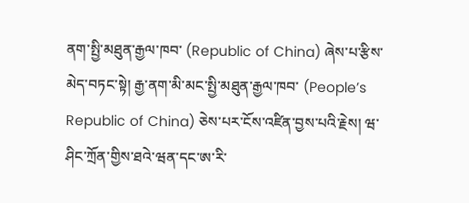ནག་སྤྱི་མཐུན་རྒྱལ་ཁབ་ (Republic of China) ཞེས་པ་རྩིས་མེད་བཏང་སྟེ། རྒྱ་ནག་མི་མང་སྤྱི་མཐུན་རྒྱལ་ཁབ་ (People’s Republic of China) ཅེས་པར་ངོས་འཛིན་བྱས་པའི་རྗེས། ཝ་ཤིང་ཀྲོན་གྱིས་ཐའེ་ཝན་དང་ཨ་རི་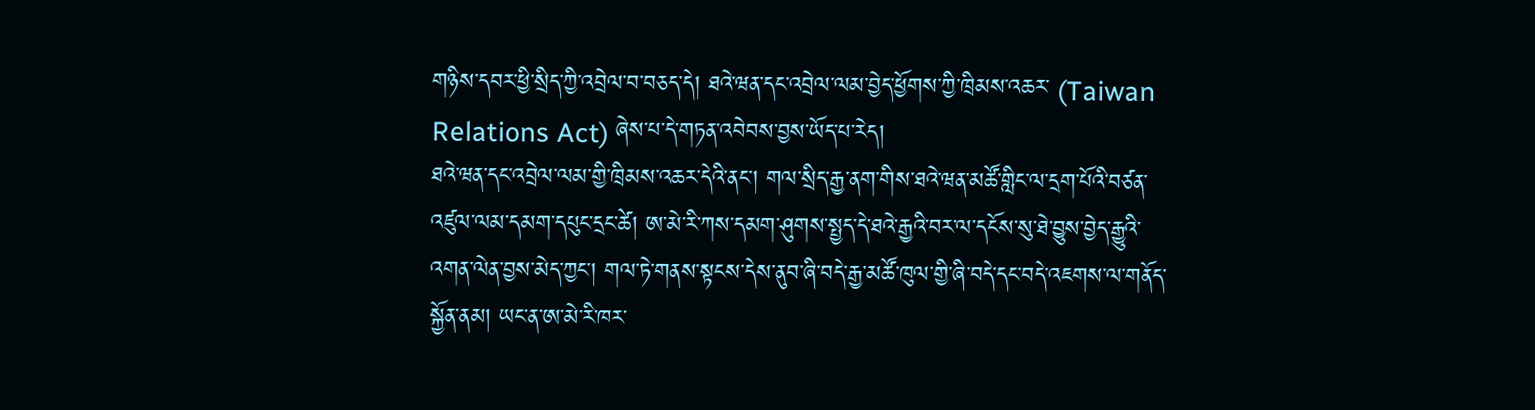གཉིས་དབར་ཕྱི་སྲིད་ཀྱི་འབྲེལ་བ་བཅད་དེ། ཐའེ་ཝན་དང་འབྲེལ་ལམ་བྱེད་ཕྱོགས་ཀྱི་ཁྲིམས་འཆར་ (Taiwan Relations Act) ཞེས་པ་དེ་གཏན་འབེབས་བྱས་ཡོད་པ་རེད།
ཐའེ་ཝན་དང་འབྲེལ་ལམ་གྱི་ཁྲིམས་འཆར་དེའི་ནང་། གལ་སྲིད་རྒྱ་ནག་གིས་ཐའེ་ཝན་མཚོ་གླིང་ལ་དྲག་པོའི་བཙན་འཛུལ་ལམ་དམག་དཔུང་དྲང་ཚེ། ཨ་མེ་རི་ཀས་དམག་ཤུགས་སྤྱད་དེ་ཐའེ་རྒྱའི་བར་ལ་དངོས་སུ་ཐེ་བྱུས་བྱེད་རྒྱུའི་འགན་ལེན་བྱས་མེད་ཀྱང་། གལ་ཏེ་གནས་སྟངས་དེས་ནུབ་ཞི་བདེ་རྒྱ་མཚོ་ཁུལ་གྱི་ཞི་བདེ་དང་བདེ་འཇགས་ལ་གནོད་སྐྱོན་ནམ། ཡང་ན་ཨ་མེ་རི་ཁར་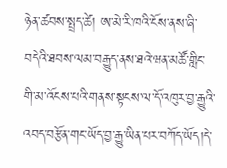ཉེན་ཚབས་སྤྲད་ཚེ། ཨ་མེ་རི་ཁའི་ངོས་ནས་ཞི་བདེའི་ཐབས་ལམ་བརྒྱུད་ནས་ཐའེ་ཝན་མཚོ་གླིང་གི་མ་འོངས་པའི་གནས་སྟངས་ལ་དོ་འཁུར་བྱ་རྒྱུའི་འབད་བརྩོན་གང་ཡོད་བྱ་རྒྱུ་ཡིན་པར་བཀོད་ཡོད།དེ་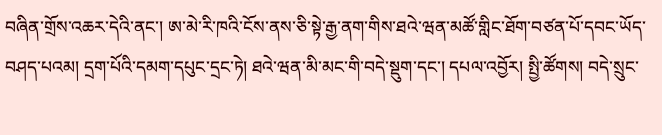བཞིན་གྲོས་འཆར་དེའི་ནང་། ཨ་མེ་རི་ཁའི་ངོས་ནས་ཅི་སྟེ་རྒྱ་ནག་གིས་ཐའེ་ཝན་མཚོ་གླིང་ཐོག་བཙན་པོ་དབང་ཡོད་བཤད་པའམ། དྲག་པོའི་དམག་དཔུང་དྲང་ཏེ། ཐའེ་ཝན་མི་མང་གི་བདེ་སྡུག་དང་། དཔལ་འབྱོར། སྤྱི་ཚོགས། བདེ་སྲུང་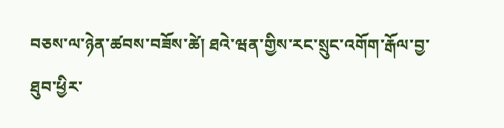བཅས་ལ་ཉེན་ཚབས་བཟོས་ཚེ། ཐའེ་ཝན་གྱིས་རང་སྲུང་འགོག་རྒོལ་བྱ་ཐུབ་ཕྱིར་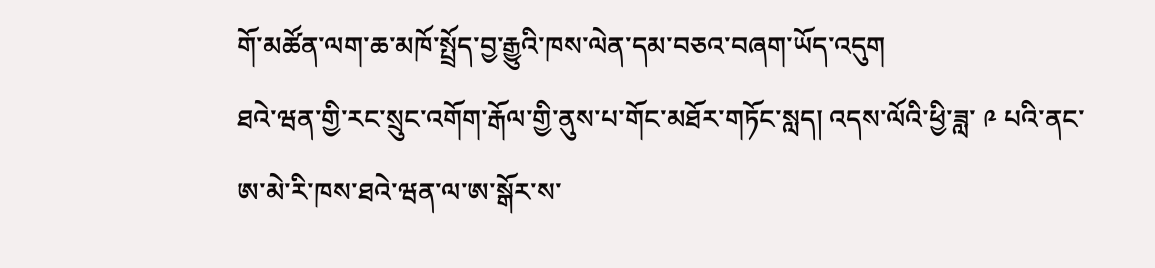གོ་མཚོན་ལག་ཆ་མཁོ་སྤྲོད་བྱ་རྒྱུའི་ཁས་ལེན་དམ་བཅའ་བཞག་ཡོད་འདུག
ཐའེ་ཝན་གྱི་རང་སྲུང་འགོག་རྒོལ་གྱི་ནུས་པ་གོང་མཐོར་གཏོང་སླད། འདས་ལོའི་ཕྱི་ཟླ་ ༩ པའི་ནང་ཨ་མེ་རི་ཁས་ཐའེ་ཝན་ལ་ཨ་སྒོར་ས་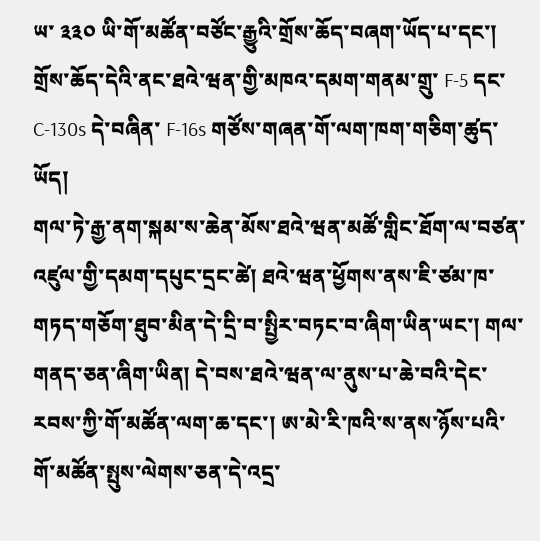ཡ་ ༣༣༠ ཡི་གོ་མཚོན་བཙོང་རྒྱུའི་གྲོས་ཆོད་བཞག་ཡོད་པ་དང་། གྲོས་ཆོད་དེའི་ནང་ཐའེ་ཝན་གྱི་མཁའ་དམག་གནམ་གྲུ་ F-5 དང་ C-130s དེ་བཞིན་ F-16s གཙོས་གཞན་གོ་ལག་ཁག་གཅིག་ཚུད་ཡོད།
གལ་ཏེ་རྒྱ་ནག་སྐམ་ས་ཆེན་མོས་ཐའེ་ཝན་མཚོ་གླིང་ཐོག་ལ་བཙན་འཛུལ་གྱི་དམག་དཔུང་དྲང་ཚེ། ཐའེ་ཝན་ཕྱོགས་ནས་ཇི་ཙམ་ཁ་གཏད་གཅོག་ཐུབ་མིན་དེ་དྲི་བ་སྤྱིར་བཏང་བ་ཞིག་ཡིན་ཡང་། གལ་གནད་ཅན་ཞིག་ཡིན། དེ་བས་ཐའེ་ཝན་ལ་ནུས་པ་ཆེ་བའི་དེང་རབས་ཀྱི་གོ་མཚོན་ལག་ཆ་དང་། ཨ་མེ་རི་ཁའི་ས་ནས་ཉོས་པའི་གོ་མཚོན་སྤུས་ལེགས་ཅན་དེ་འདྲ་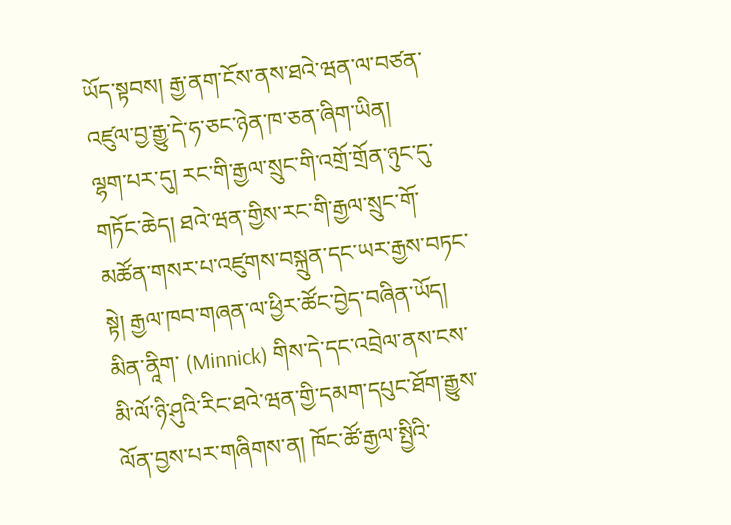ཡོད་སྟབས། རྒྱ་ནག་ངོས་ནས་ཐའེ་ཝན་ལ་བཙན་འཛུལ་བྱ་རྒྱུ་དེ་ཧ་ཅང་ཉེན་ཁ་ཅན་ཞིག་ཡིན།
ལྷག་པར་དུ། རང་གི་རྒྱལ་སྲུང་གི་འགྲོ་གྲོན་ཉུང་དུ་གཏོང་ཆེད། ཐའེ་ཝན་གྱིས་རང་གི་རྒྱལ་སྲུང་གོ་མཚོན་གསར་པ་འཛུགས་བསྐྲུན་དང་ཡར་རྒྱས་བཏང་སྟེ། རྒྱལ་ཁབ་གཞན་ལ་ཕྱིར་ཚོང་བྱེད་བཞིན་ཡོད། མིན་ནཱིག་ (Minnick) གིས་དེ་དང་འབྲེལ་ནས་ངས་མི་ལོ་ཉི་ཤུའི་རིང་ཐའེ་ཝན་གྱི་དམག་དཔུང་ཐོག་རྒྱུས་ལོན་བྱས་པར་གཞིགས་ན། ཁོང་ཚོ་རྒྱལ་སྤྱིའི་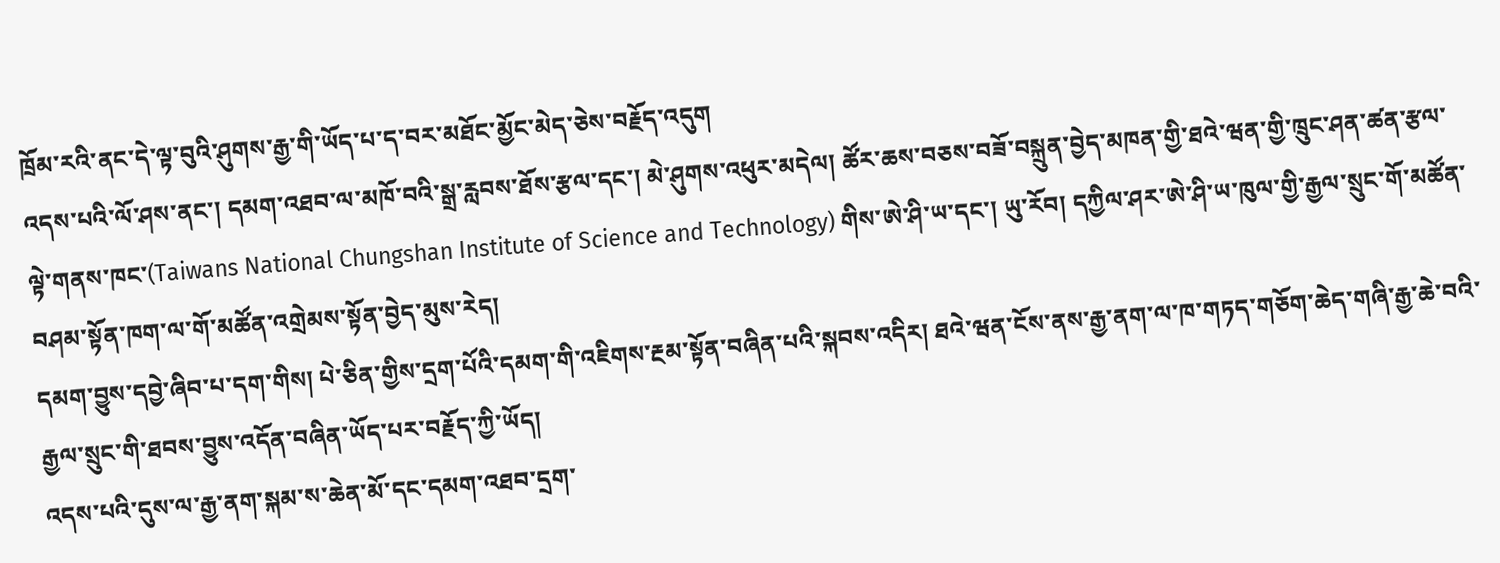ཁྲོམ་རའི་ནང་དེ་ལྟ་བུའི་ཤུགས་རྒྱ་གི་ཡོད་པ་ད་བར་མཐོང་མྱོང་མེད་ཅེས་བརྗོད་འདུག
འདས་པའི་ལོ་ཤས་ནང་། དམག་འཐབ་ལ་མཁོ་བའི་སྒྲ་རླབས་ཐོས་རྩལ་དང་། མེ་ཤུགས་འཕུར་མདེལ། ཚོར་ཆས་བཅས་བཟོ་བསྐྲུན་བྱེད་མཁན་གྱི་ཐའེ་ཝན་གྱི་ཁྲུང་ཤན་ཚན་རྩལ་ལྟེ་གནས་ཁང་(Taiwans National Chungshan Institute of Science and Technology) གིས་ཨེ་ཤི་ཡ་དང་། ཡུ་རོབ། དཀྱིལ་ཤར་ཨེ་ཤི་ཡ་ཁུལ་གྱི་རྒྱལ་སྲུང་གོ་མཚོན་བཤམ་སྟོན་ཁག་ལ་གོ་མཚོན་འགྲེམས་སྟོན་བྱེད་མུས་རེད།
དམག་བྱུས་དབྱེ་ཞིབ་པ་དག་གིས། པེ་ཅིན་གྱིས་དྲག་པོའི་དམག་གི་འཇིགས་རྔམ་སྟོན་བཞིན་པའི་སྐབས་འདིར། ཐའེ་ཝན་ངོས་ནས་རྒྱ་ནག་ལ་ཁ་གཏད་གཅོག་ཆེད་གཞི་རྒྱ་ཆེ་བའི་རྒྱལ་སྲུང་གི་ཐབས་བྱུས་འདོན་བཞིན་ཡོད་པར་བརྗོད་ཀྱི་ཡོད།
འདས་པའི་དུས་ལ་རྒྱ་ནག་སྐམ་ས་ཆེན་མོ་དང་དམག་འཐབ་དྲག་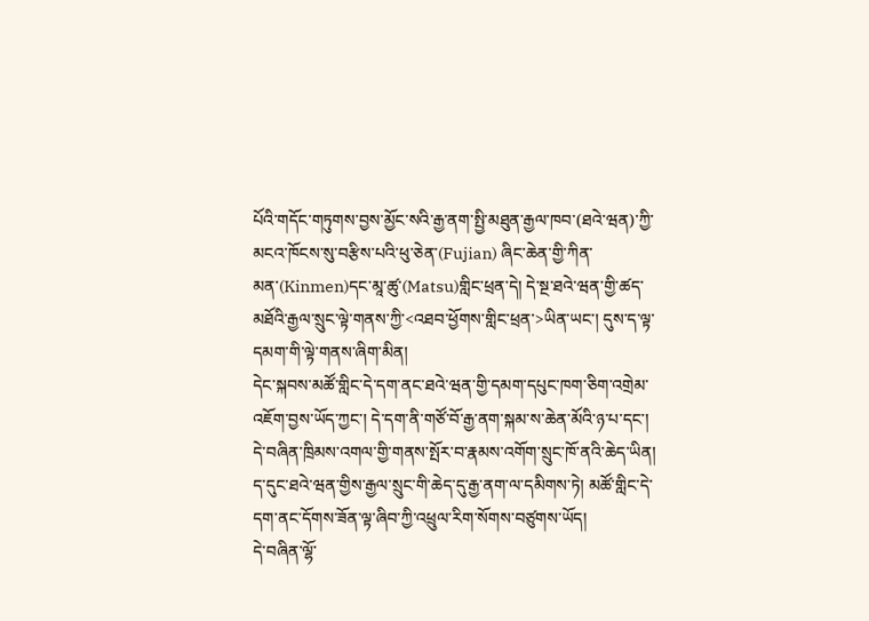པོའི་གདོང་གཏུགས་བྱས་མྱོང་སའི་རྒྱ་ནག་སྤྱི་མཐུན་རྒྱལ་ཁབ་(ཐའེ་ཝན)་ཀྱི་མངའ་ཁོངས་སུ་བརྩིས་པའི་ཕུ་ཅེན་(Fujian) ཞིང་ཆེན་གྱི་ཀིན་མན་(Kinmen)དང་མཱ་ཚུ་(Matsu)གླིང་ཕྲན་དེ། དེ་སྔ་ཐའེ་ཝན་གྱི་ཚད་མཐོའི་རྒྱལ་སྲུང་ལྟེ་གནས་ཀྱི་<འཐབ་ཕྱོགས་གླིང་ཕྲན་>ཡིན་ཡང་། དུས་ད་ལྟ་དམག་གི་ལྟེ་གནས་ཞིག་མིན།
དེང་སྐབས་མཚོ་གླིང་དེ་དག་ནང་ཐའེ་ཝན་གྱི་དམག་དཔུང་ཁག་ཅིག་འགྲེམ་འཇོག་བྱས་ཡོད་ཀྱང་། དེ་དག་ནི་གཙོ་བོ་རྒྱ་ནག་སྐམ་ས་ཆེན་མོའི་ཉ་པ་དང་། དེ་བཞིན་ཁྲིམས་འགལ་གྱི་གནས་སྤོར་བ་རྣམས་འགོག་སྲུང་ཁོ་ནའི་ཆེད་ཡིན། ད་དུང་ཐའེ་ཝན་གྱིས་རྒྱལ་སྲུང་གི་ཆེད་དུ་རྒྱ་ནག་ལ་དམིགས་ཏེ། མཚོ་གླིང་དེ་དག་ནང་དོགས་ཟོན་ལྟ་ཞིབ་ཀྱི་འཕྲུལ་རིག་སོགས་བཙུགས་ཡོད།
དེ་བཞིན་ལྷོ་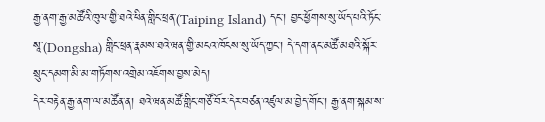རྒྱ་ནག་རྒྱ་མཚོའི་ཁུལ་གྱི་ཐའེ་ཕིན་གླིང་ཕྲན་(Taiping Island) དང་། བྱང་ཕྱོགས་སུ་ཡོད་པའི་ཏོང་སཱ་(Dongsha) གླིང་ཕྲན་རྣམས་ཐའེ་ཝན་གྱི་མངའ་ཁོངས་སུ་ཡོད་ཀྱང་། དེ་དག་ནང་མཚོ་མཐའི་སྐོར་སྲུང་དམག་མི་མ་གཏོགས་འགྲེམ་འཇོགས་བྱས་མེད།
དེར་བརྟེན་རྒྱ་ནག་ལ་མཚོན་ན། ཐའེ་ཝན་མཚོ་གླིང་གཙོ་བོར་དེར་བཙན་འཛུལ་མ་བྱེད་གོང་། རྒྱ་ནག་སྐམ་ས་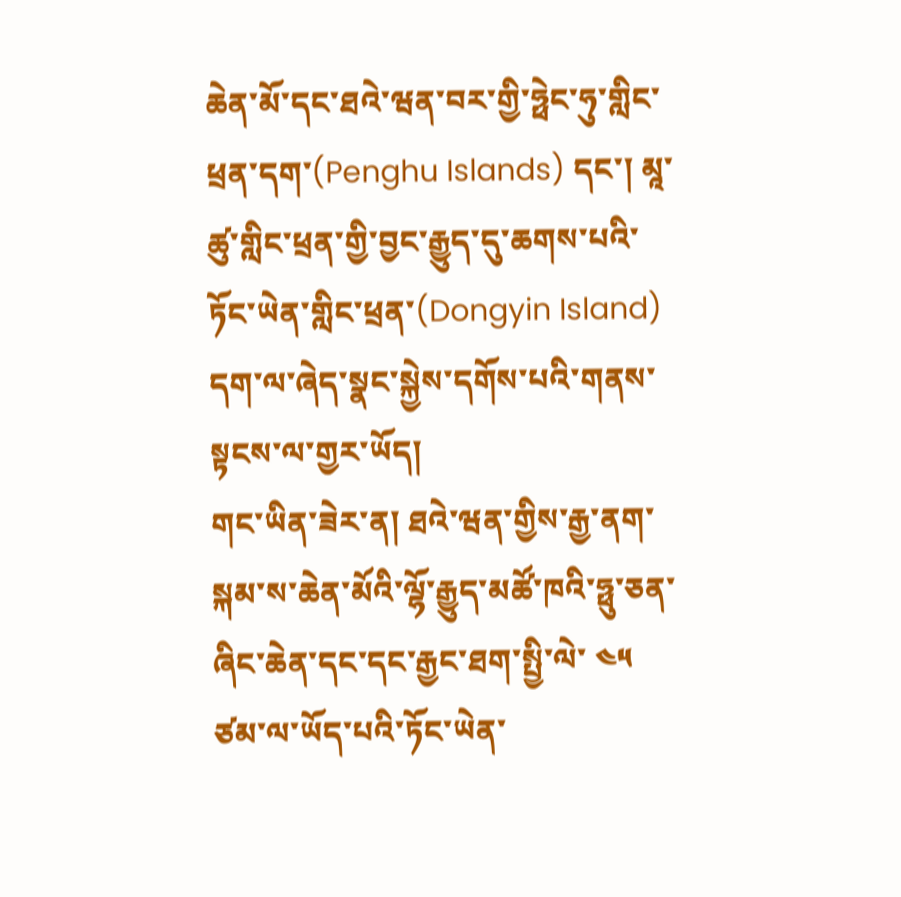ཆེན་མོ་དང་ཐའེ་ཝན་བར་གྱི་ཧྥེང་ཧུ་གླིང་ཕྲན་དག་(Penghu Islands) དང་། མཱ་ཚུ་གླིང་ཕྲན་གྱི་བྱང་རྒྱུད་དུ་ཆགས་པའི་ཏོང་ཡེན་གླིང་ཕྲན་(Dongyin Island) དག་ལ་ཞེད་སྣང་སྐྱེས་དགོས་པའི་གནས་སྟངས་ལ་གྱར་ཡོད།
གང་ཡིན་ཟེར་ན། ཐའེ་ཝན་གྱིས་རྒྱ་ནག་སྐམ་ས་ཆེན་མོའི་ལྷོ་རྒྱུད་མཚོ་ཁའི་ཧྥུ་ཅན་ཞིང་ཆེན་དང་དང་རྒྱང་ཐག་སྤྱི་ལེ་ ༤༥ ཙམ་ལ་ཡོད་པའི་ཏོང་ཡེན་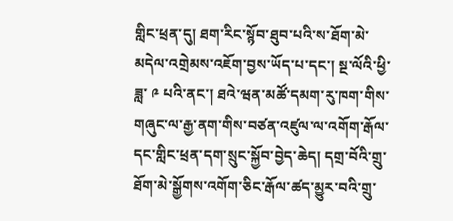གླིང་ཕྲན་དུ། ཐག་རིང་སྙོབ་ཐུབ་པའི་ས་ཐོག་མེ་མདེལ་འགྲེམས་འཇོག་བྱས་ཡོད་པ་དང་། སྔ་ལོའི་ཕྱི་ཟླ་ ༩ པའི་ནང་། ཐའེ་ཝན་མཚོ་དམག་རུ་ཁག་གིས་གཞུང་ལ་རྒྱ་ནག་གིས་བཙན་འཛུལ་ལ་འགོག་རྒོལ་དང་གླིང་ཕྲན་དག་སྲུང་སྐྱོབ་བྱེད་ཆེད། དགྲ་བོའི་གྲུ་ཐོག་མེ་སྒྱོགས་འགོག་ཅིང་རྒོལ་ཚད་མྱུར་བའི་གྲུ་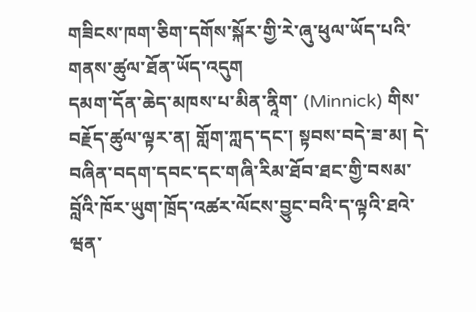གཟིངས་ཁག་ཅིག་དགོས་སྐོར་གྱི་རེ་ཞུ་ཕུལ་ཡོད་པའི་གནས་ཚུལ་ཐོན་ཡོད་འདུག
དམག་དོན་ཆེད་མཁས་པ་མིན་ནཱིག་ (Minnick) གིས་བརྗོད་ཚུལ་ལྟར་ན། གློག་ཀླད་དང་། སྟབས་བདེ་ཟ་མ། དེ་བཞིན་བདག་དབང་དང་གཞི་རིམ་ཐོབ་ཐང་གྱི་བསམ་བློའི་ཁོར་ཡུག་ཁྲོད་འཚར་ལོངས་བྱུང་བའི་ད་ལྟའི་ཐའེ་ཝན་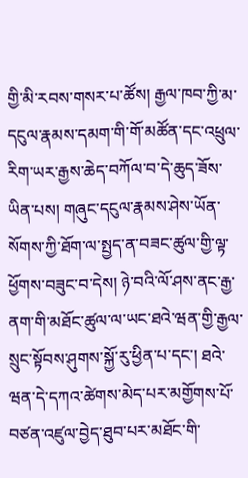གྱི་མི་རབས་གསར་པ་ཚོས། རྒྱལ་ཁབ་ཀྱི་མ་དངུལ་རྣམས་དམག་གི་གོ་མཚོན་དང་འཕྲུལ་རིག་ཡར་རྒྱས་ཆེད་བཀོལ་བ་དེ་ཆུད་ཟོས་ཡིན་པས། གཞུང་དངུལ་རྣམས་ཤེས་ཡོན་སོགས་ཀྱི་ཐོག་ལ་སྤྱད་ན་བཟང་ཚུལ་གྱི་ལྟ་ཕྱོགས་བཟུང་བ་དེས། ཉེ་བའི་ལོ་ཤས་ནང་རྒྱ་ནག་གི་མཐོང་ཚུལ་ལ་ཡང་ཐའེ་ཝན་གྱི་རྒྱལ་སྲུང་སྟོབས་ཤུགས་སྐྱོ་རུ་ཕྱིན་པ་དང་། ཐའེ་ཝན་དེ་དཀའ་ཚེགས་མེད་པར་མགྱོགས་པོ་བཙན་འཛུལ་བྱེད་ཐུབ་པར་མཐོང་གི་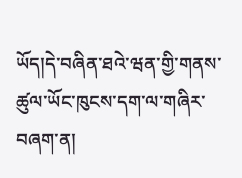ཡོད།དེ་བཞིན་ཐའེ་ཝན་གྱི་གནས་ཚུལ་ཡོང་ཁུངས་དག་ལ་གཞིར་བཞག་ན།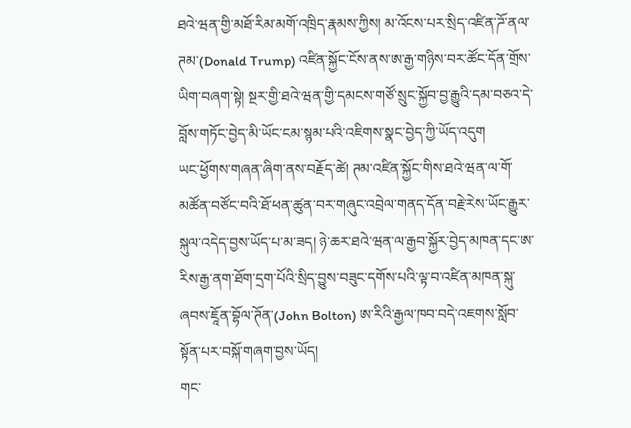ཐའེ་ཝན་གྱི་མཐོ་རིམ་མགོ་འཁྲིད་རྣམས་ཀྱིས། མ་འོངས་པར་སྲིད་འཛིན་ཌོ་ནལ་ཊམ་(Donald Trump) འཛིན་སྐྱོང་ངོས་ནས་ཨ་རྒྱ་གཉིས་བར་ཚོང་དོན་གྲོས་ཡིག་བཞག་སྟེ། སྔར་གྱི་ཐའེ་ཝན་གྱི་དམངས་གཙོ་སྲུང་སྐྱོབ་བྱ་རྒྱུའི་དམ་བཅའ་དེ་བློས་གཏོང་བྱེད་མི་ཡོང་ངམ་སྙམ་པའི་འཇིགས་སྣང་བྱེད་ཀྱི་ཡོད་འདུག
ཡང་ཕྱོགས་གཞན་ཞིག་ནས་བརྗོད་ཚེ། ཊམ་འཛིན་སྐྱོང་གིས་ཐའེ་ཝན་ལ་གོ་མཚོན་བཙོང་བའི་ཐོ་ཕན་ཚུན་བར་གཞུང་འབྲེལ་གནད་དོན་བརྗེ་རེས་ཡོང་རྒྱུར་སྐུལ་འདེད་བྱས་ཡོད་པ་མ་ཟད། ཉེ་ཆར་ཐའེ་ཝན་ལ་རྒྱབ་སྐྱོར་བྱེད་མཁན་དང་ཨ་རིས་རྒྱ་ནག་ཐོག་དྲག་པོའི་སྲིད་བྱུས་བཟུང་དགོས་པའི་ལྟ་བ་འཛིན་མཁན་སྐུ་ཞབས་ཇཱོན་བྷོལ་ཊོན་(John Bolton) ཨ་རིའི་རྒྱལ་ཁབ་བདེ་འཇགས་སློབ་སྟོན་པར་བསྐོ་གཞག་བྱས་ཡོད།
གང་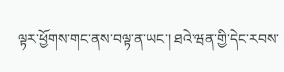ལྟར་ཕྱོགས་གང་ནས་བལྟ་ན་ཡང་། ཐའེ་ཝན་གྱི་དེང་རབས་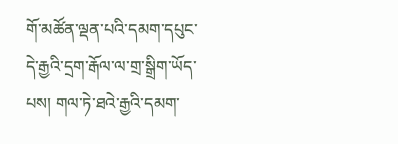གོ་མཚོན་ལྡན་པའི་དམག་དཔུང་དེ་རྒྱའི་དྲག་རྒོལ་ལ་གྲ་སྒྲིག་ཡོད་པས། གལ་ཏེ་ཐའེ་རྒྱའི་དམག་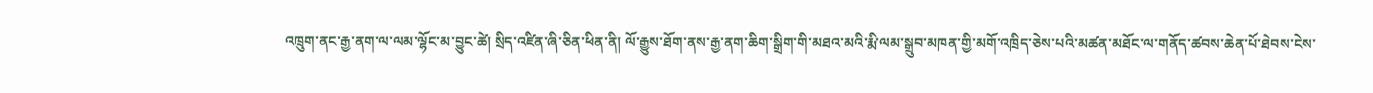འཁྲུག་ནང་རྒྱ་ནག་ལ་ལམ་ལྷོང་མ་བྱུང་ཚེ། སྲིད་འཛིན་ཞི་ཅིན་ཕིན་ནི། ལོ་རྒྱུས་ཐོག་ནས་རྒྱ་ནག་ཆིག་སྒྲིག་གི་མཐའ་མའི་རྨི་ལམ་སྒྲུབ་མཁན་གྱི་མགོ་འཁྲིད་ཅེས་པའི་མཚན་མཐོང་ལ་གནོད་ཚབས་ཆེན་པོ་ཐེབས་ངེས་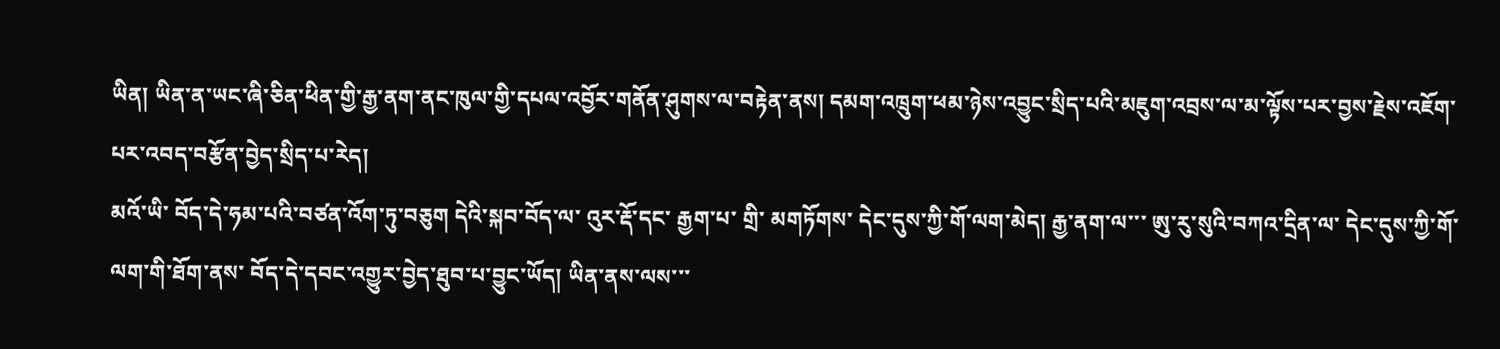ཡིན། ཡིན་ན་ཡང་ཞི་ཅིན་ཕིན་གྱི་རྒྱ་ནག་ནང་ཁུལ་གྱི་དཔལ་འབྱོར་གནོན་ཤུགས་ལ་བརྟེན་ནས། དམག་འཁྲུག་ཕམ་ཉེས་འབྱུང་སྲིད་པའི་མཇུག་འབྲས་ལ་མ་ལྟོས་པར་བྱས་རྗེས་འཇོག་པར་འབད་བརྩོན་བྱེད་སྲིད་པ་རེད།
མའོ་ཡི་ བོད་དེ་ཧམ་པའི་བཙན་འོག་ཏུ་བཅུག དེའི་སྐབ་བོད་ལ་ འུར་རྡོ་དང་ རྒྱག་པ་ གྲི་ མགཏོགས་ དེང་དུས་ཀྱི་གོ་ལག་མེད། རྒྱ་ནག་ལ་་་ ཨུ་རུ་སུའི་བཀའ་དྲིན་ལ་ དེང་དུས་ཀྱི་གོ་ལག་གི་ཐོག་ནས་ བོད་དེ་དབང་འགྱུར་བྱེད་ཐུབ་པ་བྱུང་ཡོད། ཡིན་ནས་ལས་་་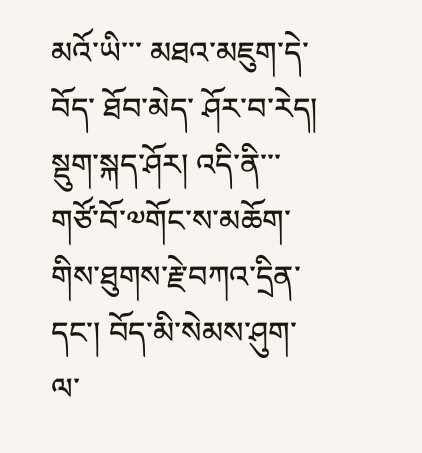མའོ་ཡི་་་ མཐའ་མཇུག་དེ་ བོད་ ཐོབ་མེད་ ཤོར་བ་རེད། སྡུག་སྐད་ཤོར། འདི་ནི་་་ གཙོ་བོ་༧གོང་ས་མཆོག་གིས་ཐུགས་རྗེ་བཀའ་དྲིན་དང་། བོད་མི་སེམས་ཤུག་ལ་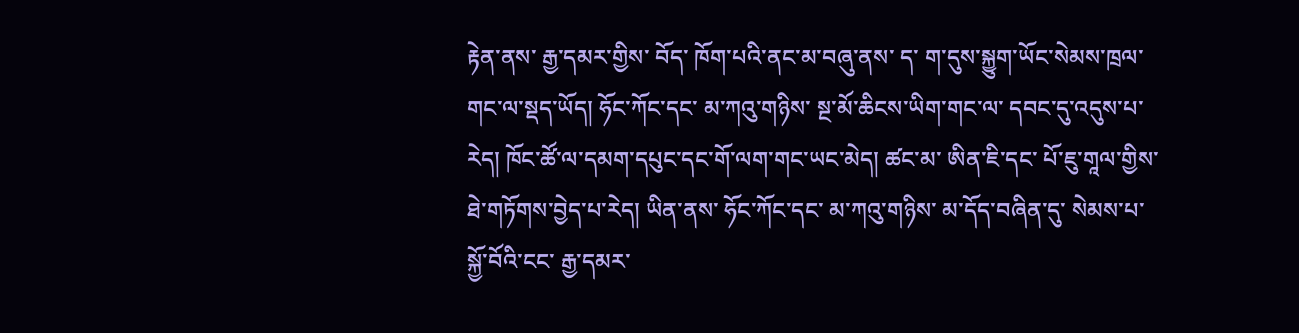རྟེན་ནས་ རྒྱ་དམར་གྱིས་ བོད་ ཁོག་པའི་ནང་མ་བཞུ་ནས་ ད་ ག་དུས་སྐྱུག་ཡོང་སེམས་ཁྲལ་གང་ལ་སྡད་ཡོད། ཧོང་ཀོང་དང་ མ་ཀའུ་གཉིས་ སྔ་མོ་ཆིངས་ཡིག་གང་ལ་ དབང་དུ་འདུས་པ་རེད། ཁོང་ཚོ་ལ་དམག་དཔུང་དང་གོ་ལག་གང་ཡང་མེད། ཚང་མ་ ཨིན་ཇི་དང་ པོ་ཇུ་གཱལ་གྱིས་ ཐེ་གཏོགས་བྱེད་པ་རེད། ཡིན་ནས་ ཧོང་ཀོང་དང་ མ་ཀའུ་གཉིས་ མ་དོད་བཞིན་དུ་ སེམས་པ་སྐྱོ་བོའི་ངང་ རྒྱ་དམར་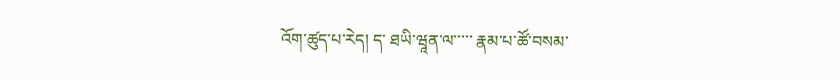འོག་ཚུད་པ་རེད། ད་ ཐཡི་ཝཱན་ལ་་་་་ རྣམ་པ་ཚོ་བསམ་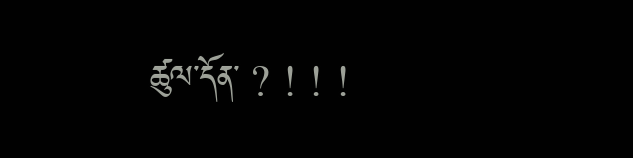ཚུལ་དོན་ ? ! ! !